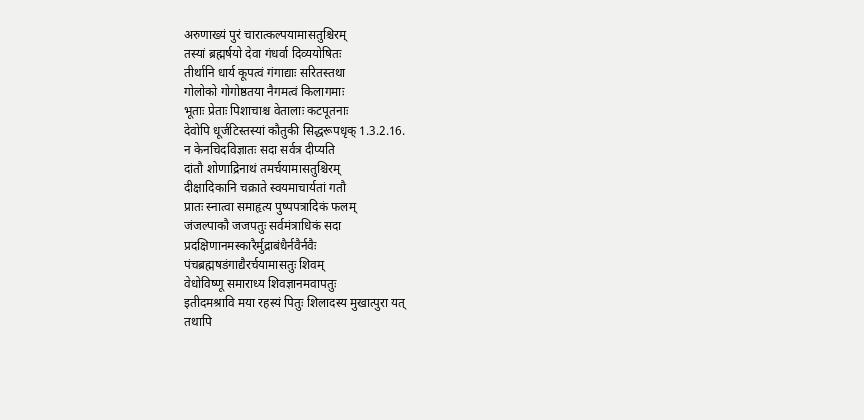अरुणाख्यं पुरं चारात्कल्पयामासतुश्चिरम्
तस्यां ब्रह्मर्षयो देवा गंधर्वा दिव्ययोषितः
तीर्थानि धार्य कूपत्वं गंगाद्याः सरितस्तथा
गोलोको गोगोष्ठतया नैगमत्वं किलागमाः
भूताः प्रेताः पिशाचाश्च वेतालाः कटपूतनाः
देवोपि धूर्जटिस्तस्यां कौतुकी सिद्धरूपधृक् 1.3.2.16.
न केनचिदविज्ञातः सदा सर्वत्र दीप्यति
दांतौ शोणाद्रिनाथं तमर्चयामासतुश्चिरम्
दीक्षादिकानि चक्राते स्वयमाचार्यतां गतौ
प्रातः स्नात्वा समाहृत्य पुष्पपत्रादिकं फलम्
जंजल्पाकौ जजपतुः सर्वमंत्राधिकं सदा
प्रदक्षिणानमस्कारैर्मुद्राबंधैर्नवैर्नवैः
पंचब्रह्मषडंगाद्यैरर्चयामासतुः शिवम्
वेधोविष्णू समाराध्य शिवज्ञानमवापतुः
इतीदमश्रावि मया रहस्यं पितुः शिलादस्य मुखात्पुरा यत्
तथापि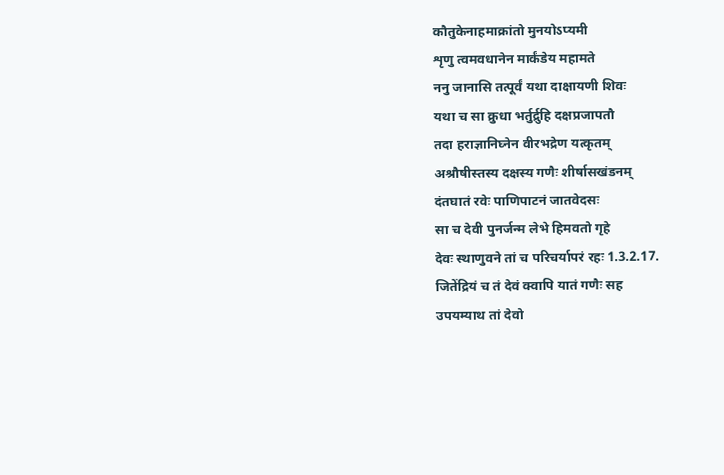कौतुकेनाहमाक्रांतो मुनयोऽप्यमी
शृणु त्वमवधानेन मार्कंडेय महामते
ननु जानासि तत्पूर्वं यथा दाक्षायणी शिवः
यथा च सा क्रुधा भर्तुर्द्रुहि दक्षप्रजापतौ
तदा हराज्ञानिघ्नेन वीरभद्रेण यत्कृतम्
अश्रौषीस्तस्य दक्षस्य गणैः शीर्षासखंडनम्
दंतघातं रवेः पाणिपाटनं जातवेदसः
सा च देवी पुनर्जन्म लेभे हिमवतो गृहे
देवः स्थाणुवने तां च परिचर्यापरं रहः 1.3.2.17.
जितेंद्रियं च तं देवं क्वापि यातं गणैः सह
उपयम्याथ तां देवो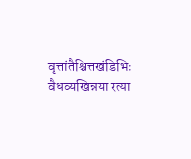वृत्तांतैश्चित्तखंडिभिः
वैधव्यखिन्नया रत्या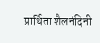प्रार्थिता शैलनंदिनी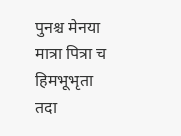पुनश्च मेनया मात्रा पित्रा च हिमभूभृता
तदा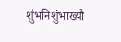शुंभनिशुंभाख्यौ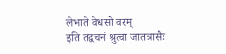लेभाते वेधसो वरम्
इति तद्वचनं श्रुत्वा जातत्रासैः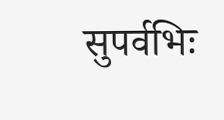सुपर्वभिः